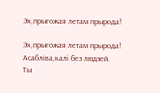Эх,прыгожая летам прырода!

Эх,прыгожая летам прырода!
Асабліва,калі без людзей.
Ты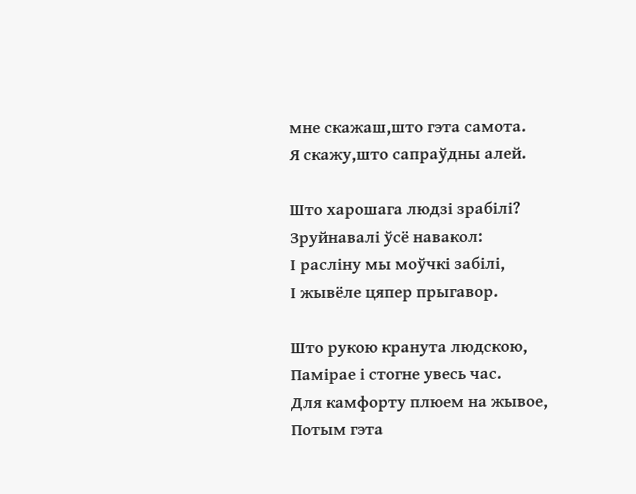мне скажаш,што гэта самота.
Я скажу,што сапраўдны алей.

Што харошага людзі зрабілі?
Зруйнавалі ўсё навакол:
І расліну мы моўчкі забілі,
І жывёле цяпер прыгавор.

Што рукою кранута людскою,
Памірае і стогне увесь час.
Для камфорту плюем на жывое,
Потым гэта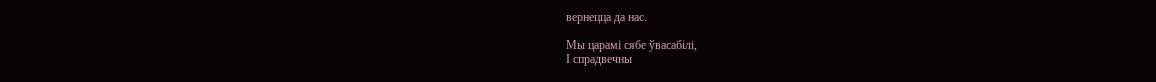вернецца да нас.

Мы царамі сябе ўвасабілі,
І спрадвечны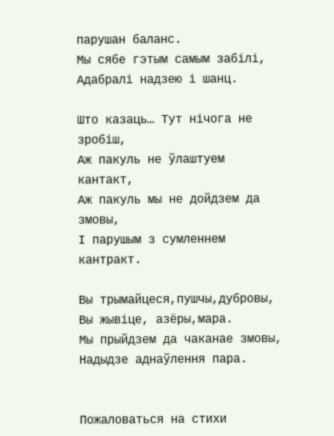парушан баланс.
Мы сябе гэтым самым забілі,
Адабралі надзею і шанц.

Што казаць… Тут нічога не зробіш,
Аж пакуль не ўлаштуем кантакт,
Аж пакуль мы не дойдзем да змовы,
І парушым з сумленнем кантракт.

Вы трымайцеся,пушчы,дубровы,
Вы жывіце, азёры,мара.
Мы прыйдзем да чаканае змовы,
Надыдзе аднаўлення пара.


Пожаловаться на стихи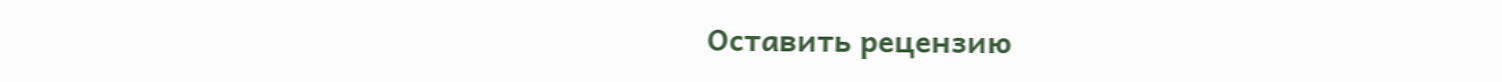Оставить рецензию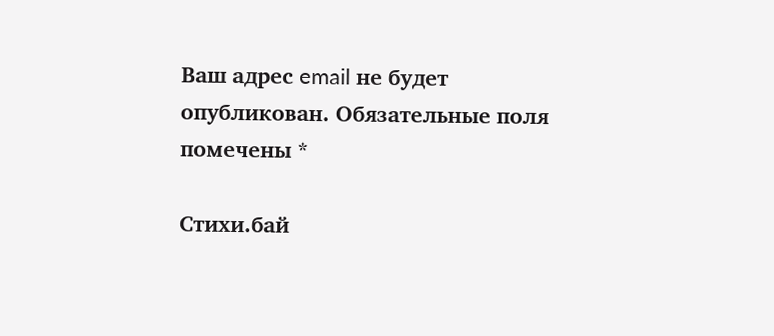Ваш адрес email не будет опубликован. Обязательные поля помечены *

Стихи.бай